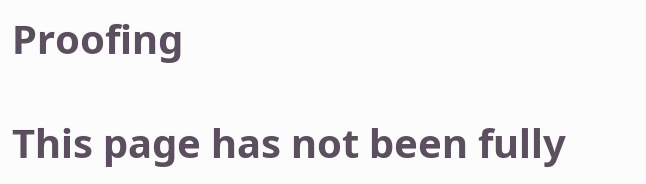Proofing

This page has not been fully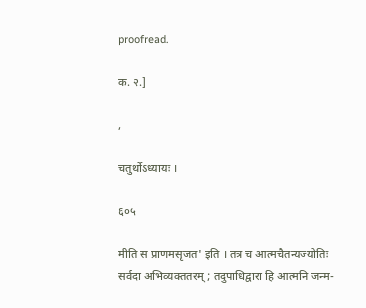proofread.

क. २.]

,

चतुर्थोऽध्यायः ।

६०५

मीति स प्राणमसृजत' इति । तत्र च आत्मचैतन्यज्योतिः
सर्वदा अभिव्यक्ततरम् ; तदुपाधिद्वारा हि आत्मनि जन्म-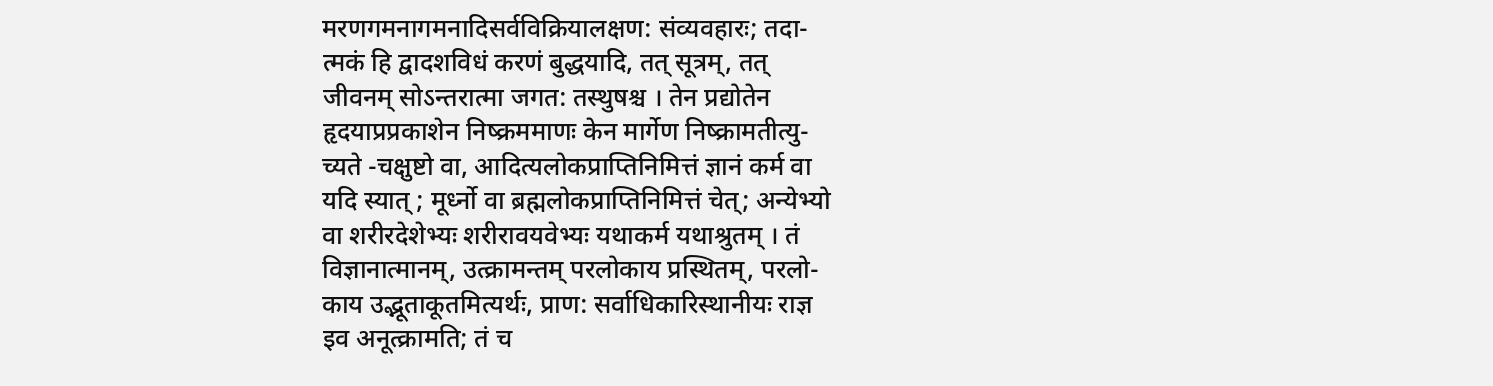मरणगमनागमनादिसर्वविक्रियालक्षण: संव्यवहारः; तदा-
त्मकं हि द्वादशविधं करणं बुद्धयादि, तत् सूत्रम्, तत्
जीवनम् सोऽन्तरात्मा जगत: तस्थुषश्च । तेन प्रद्योतेन
हृदयाप्रप्रकाशेन निष्क्रममाणः केन मार्गेण निष्क्रामतीत्यु-
च्यते -चक्षुष्टो वा, आदित्यलोकप्राप्तिनिमित्तं ज्ञानं कर्म वा
यदि स्यात् ; मूर्ध्नो वा ब्रह्मलोकप्राप्तिनिमित्तं चेत्; अन्येभ्यो
वा शरीरदेशेभ्यः शरीरावयवेभ्यः यथाकर्म यथाश्रुतम् । तं
विज्ञानात्मानम्, उत्क्रामन्तम् परलोकाय प्रस्थितम्, परलो-
काय उद्भूताकूतमित्यर्थः, प्राण: सर्वाधिकारिस्थानीयः राज्ञ
इव अनूत्क्रामति; तं च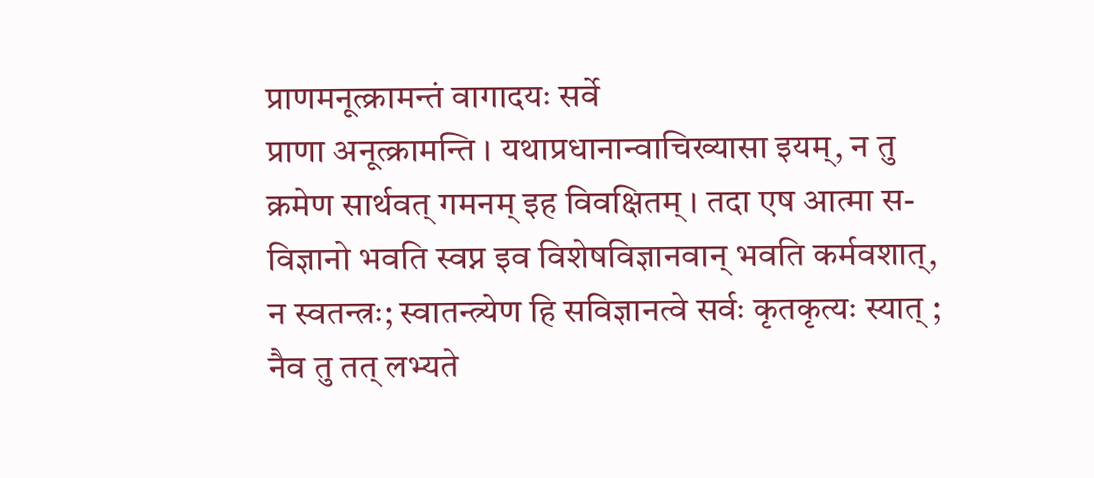प्राणमनूत्क्रामन्तं वागादयः सर्वे
प्राणा अनूत्क्रामन्ति । यथाप्रधानान्वाचिख्यासा इयम्, न तु
क्रमेण सार्थवत् गमनम् इह विवक्षितम् । तदा एष आत्मा स-
विज्ञानो भवति स्वप्न इव विशेषविज्ञानवान् भवति कर्मवशात्,
न स्वतन्त्रः; स्वातन्त्र्येण हि सविज्ञानत्वे सर्वः कृतकृत्यः स्यात् ;
नैव तु तत् लभ्यते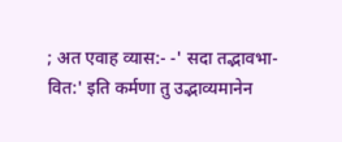; अत एवाह व्यास:- -' सदा तद्भावभा-
वित:' इति कर्मणा तु उद्भाव्यमानेन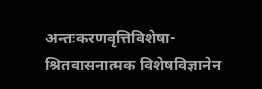अन्तःकरणवृत्तिविशेषा-
श्रितवासनात्मक विशेषविज्ञानेन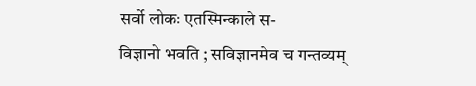सर्वो लोकः एतस्मिन्काले स-
विज्ञानो भवति ; सविज्ञानमेव च गन्तव्यम्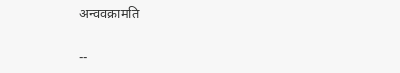अन्ववक्रामति

--